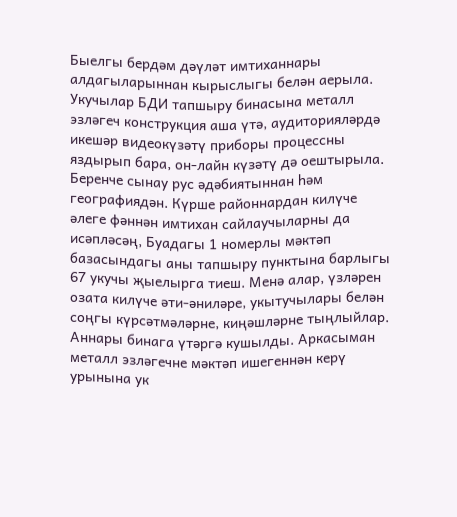Быелгы бердәм дәүләт имтиханнары алдагыларыннан кырыслыгы белән аерыла. Укучылар БДИ тапшыру бинасына металл эзләгеч конструкция аша үтә, аудиторияләрдә икешәр видеокүзәтү приборы процессны яздырып бара, он-лайн күзәтү дә оештырыла.
Беренче сынау рус әдәбиятыннан һәм географиядән. Күрше районнардан килүче әлеге фәннән имтихан сайлаучыларны да исәпләсәң, Буадагы 1 номерлы мәктәп базасындагы аны тапшыру пунктына барлыгы 67 укучы җыелырга тиеш. Менә алар, үзләрен озата килүче әти-әниләре, укытучылары белән соңгы күрсәтмәләрне, киңәшләрне тыңлыйлар. Аннары бинага үтәргә кушылды. Аркасыман металл эзләгечне мәктәп ишегеннән керү урынына ук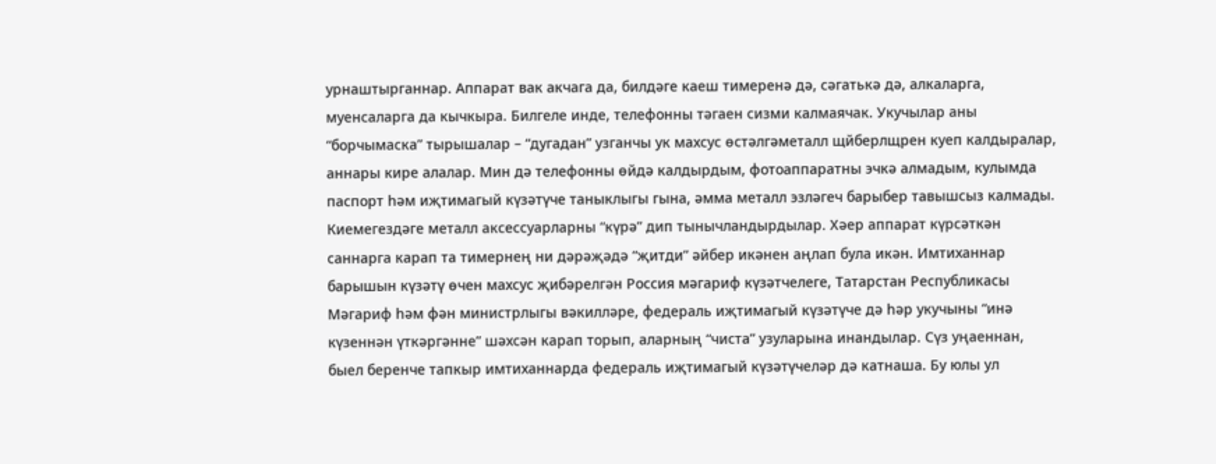урнаштырганнар. Аппарат вак акчага да, билдәге каеш тимеренә дә, сәгатькә дә, алкаларга, муенсаларга да кычкыра. Билгеле инде, телефонны тәгаен сизми калмаячак. Укучылар аны “борчымаска” тырышалар – “дугадан” узганчы ук махсус өстәлгәметалл щйберлщрен куеп калдыралар, аннары кире алалар. Мин дә телефонны өйдә калдырдым, фотоаппаратны эчкә алмадым, кулымда паспорт һәм иҗтимагый күзәтүче таныклыгы гына, әмма металл эзләгеч барыбер тавышсыз калмады. Киемегездәге металл аксессуарларны “күрә” дип тынычландырдылар. Хәер аппарат күрсәткән саннарга карап та тимернең ни дәрәҗәдә “җитди” әйбер икәнен аңлап була икән. Имтиханнар барышын күзәтү өчен махсус җибәрелгән Россия мәгариф күзәтчелеге, Татарстан Республикасы Мәгариф һәм фән министрлыгы вәкилләре, федераль иҗтимагый күзәтүче дә һәр укучыны “инә күзеннән үткәргәнне” шәхсән карап торып, аларның “чиста” узуларына инандылар. Сүз уңаеннан, быел беренче тапкыр имтиханнарда федераль иҗтимагый күзәтүчеләр дә катнаша. Бу юлы ул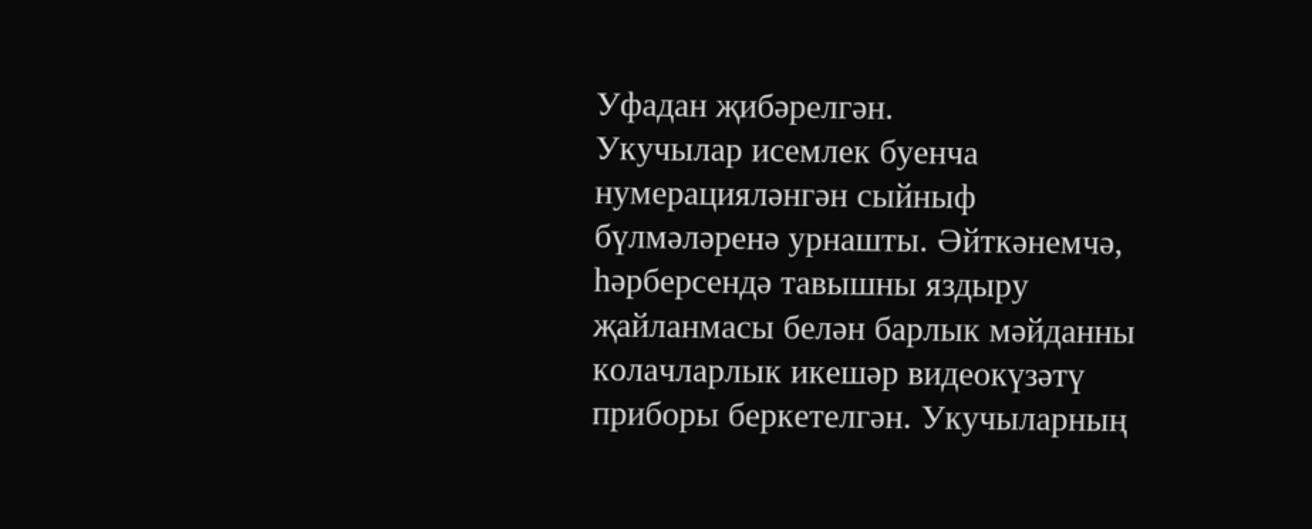Уфадан җибәрелгән.
Укучылар исемлек буенча нумерацияләнгән сыйныф бүлмәләренә урнашты. Әйткәнемчә, һәрберсендә тавышны яздыру җайланмасы белән барлык мәйданны колачларлык икешәр видеокүзәтү приборы беркетелгән. Укучыларның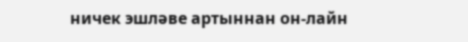ничек эшләве артыннан он-лайн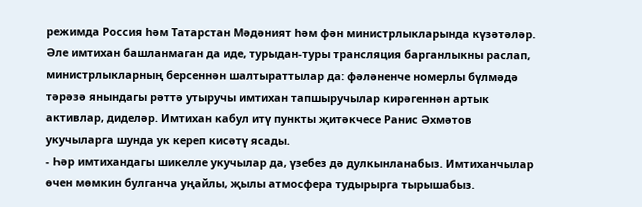режимда Россия һәм Татарстан Мәдәният һәм фән министрлыкларында күзәтәләр. Әле имтихан башланмаган да иде, турыдан-туры трансляция барганлыкны раслап, министрлыкларның берсеннән шалтыраттылар да: фәләненче номерлы бүлмәдә тәрәзә янындагы рәттә утыручы имтихан тапшыручылар кирәгеннән артык активлар, диделәр. Имтихан кабул итү пункты җитәкчесе Ранис Әхмәтов укучыларга шунда ук кереп кисәтү ясады.
- Һәр имтихандагы шикелле укучылар да, үзебез дә дулкынланабыз. Имтиханчылар өчен мөмкин булганча уңайлы, җылы атмосфера тудырырга тырышабыз.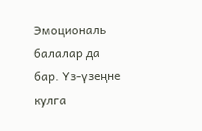Эмоциональ балалар да бар. Үз-үзеңне кулга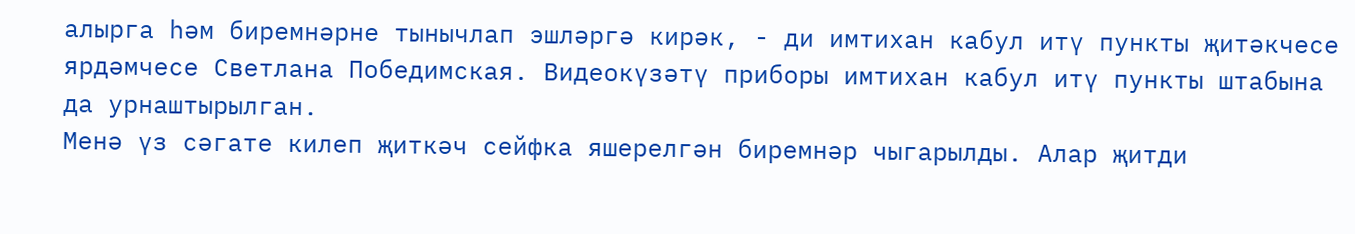алырга һәм биремнәрне тынычлап эшләргә кирәк, - ди имтихан кабул итү пункты җитәкчесе ярдәмчесе Светлана Победимская. Видеокүзәтү приборы имтихан кабул итү пункты штабына да урнаштырылган.
Менә үз сәгате килеп җиткәч сейфка яшерелгән биремнәр чыгарылды. Алар җитди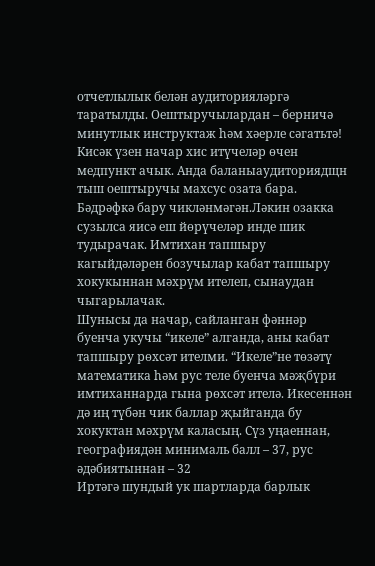отчетлылык белән аудиторияләргә таратылды. Оештыручылардан – берничә минутлык инструктаж һәм хәерле сәгатьтә!
Кисәк үзен начар хис итүчеләр өчен медпункт ачык. Анда баланыаудиториядщн тыш оештыручы махсус озата бара. Бәдрәфкә бару чикләнмәгән.Ләкин озакка сузылса яисә еш йөрүчеләр инде шик тудырачак. Имтихан тапшыру кагыйдәләрен бозучылар кабат тапшыру хокукыннан мәхрүм ителеп, сынаудан чыгарылачак.
Шунысы да начар, сайланган фәннәр буенча укучы “икеле” алганда, аны кабат тапшыру рөхсәт ителми. “Икеле”не төзәтү математика һәм рус теле буенча мәҗбүри имтиханнарда гына рөхсәт ителә. Икесеннән дә иң түбән чик баллар җыйганда бу хокуктан мәхрүм каласың. Сүз уңаеннан, географиядән минималь балл – 37, рус әдәбиятыннан – 32
Иртәгә шундый ук шартларда барлык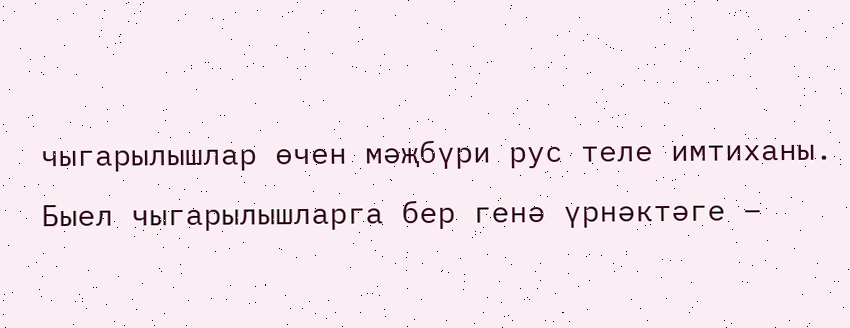чыгарылышлар өчен мәҗбүри рус теле имтиханы.
Быел чыгарылышларга бер генә үрнәктәге –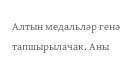Алтын медальләр генә тапшырылачак. Аны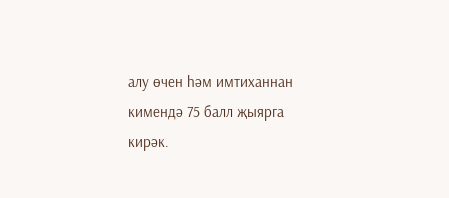алу өчен һәм имтиханнан кимендә 75 балл җыярга кирәк.